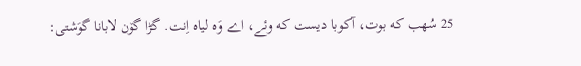25 سُهب که بوت، آکوبا دیست که وئے، اے وَه لیاه اِنت. گڑا گۆن لابانا گوَشتی: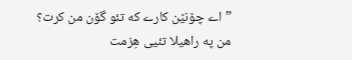”اے چۆنێن کارے که تئو گۆن من کرت؟ من په راهیلا تئیی هِزمت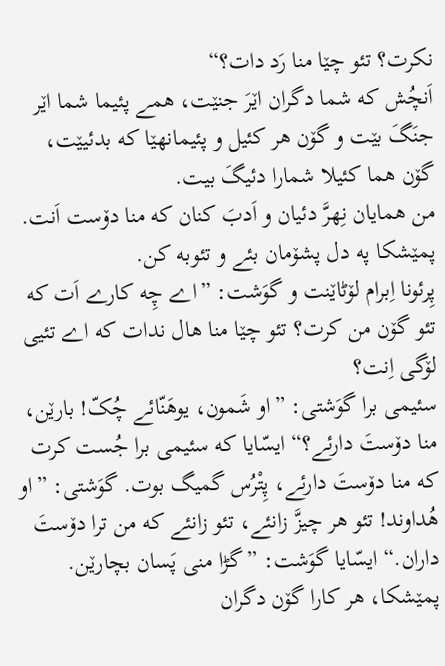نکرت؟ تئو چێا منا رَد دات؟“
اَنچُش که شما دگران اێرَ جنێت، همے پئیما شما اێر جنَگَ بێت و گۆن هر کئیل و پئیمانهێا که بدئیێت، گۆن هما کئیلا شمارا دئیگَ بیت.
من همایان نِهرَّ دئیان و اَدبَ کنان که منا دۆست اَنت. پمێشکا په دل پشۆمان بئے و تئوبه کن.
پِرئونا اِبرام لۆٹاێنت و گوَشت: ”اے چِه کارے اَت که تئو گۆن من کرت؟ تئو چێا منا هال ندات که اے تئیی لۆگی اِنت؟
سئیمی برا گوَشتی: ”او شَمون، یوهَنّائے چُکّ! بارێن، منا دۆستَ دارئے؟“ ایسّایا که سئیمی برا جُست کرت که منا دۆستَ دارئے، پِتْرُس گمیگ بوت. گوَشتی: ”او هُداوند! تئو هر چیزَّ زانئے، تئو زانئے که من ترا دۆستَ داران.“ ایسّایا گوَشت: ”گڑا منی پَسان بچارێن.
پمێشکا، هر کارا گۆن دگران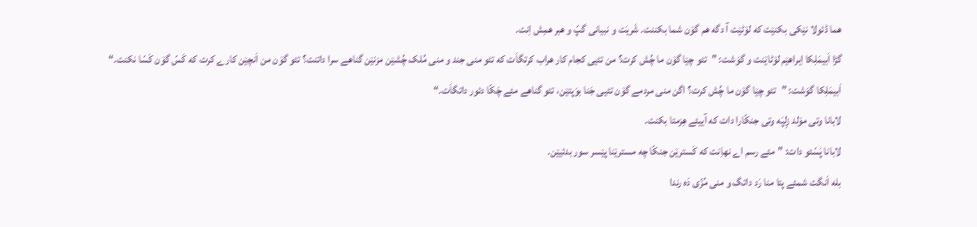هما ڈئولا نێکی بکنێت که لۆٹێت آ دگه هم گۆن شما بکننت. شَریَت و نبیانی گپّ و هبر همِش اِنت.
گڑا اَبیمَلِکا اِبراهێم لۆٹاێنت و گوَشت: ”تئو چێا گۆن ما چُش کرت؟ من تئیی کجام کار هراب کرتگاَت که تئو منی جند و منی مُلک چُشێن مزنێن گناهے سرا داتنت؟ تئو گۆن من اَنچێن کارے کرت که کَسّ گۆن کَسّا نکنت.“
اَبیمَلِکا گوَشت: ”تئو چێا گۆن ما چُش کرت؟ اگن منی مردمے گۆن تئیی جَنا بوَپتێن، تئو گناهے مئے چَکّا دئور داتگاَت.“
لابانا وتی مۆلد زِلپَه وتی جنکّارا دات که آییئے هِزمتا بکنت.
لابانا پَسّئو دات: ”مئے رسم اے نهاِنت که کَسترێن جنکّا چه مسترێنا پێسر سور بدئیێن.
بله اَنگت شمئے پتا منا رَد داتگ و منی مُزّی دَه رندا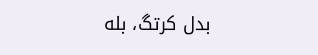بدل کرتگ، بله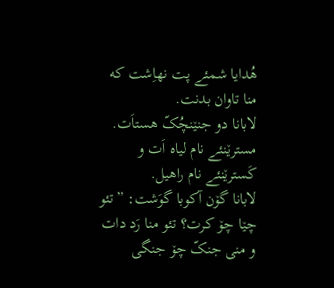هُدایا شمئے پت نهاِشت که منا تاوان بدنت.
لابانا دو جنێنچُکّ هستاَت. مسترێنئے نام لیاه اَت و کَسترێنئے نام راهیل.
لابانا گۆن آکوبا گوَشت: ”تئو چێا چۆ کرت؟ تئو منا رَد دات و منی جنکّ چۆ جنگی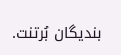بندیگان بُرتنت.